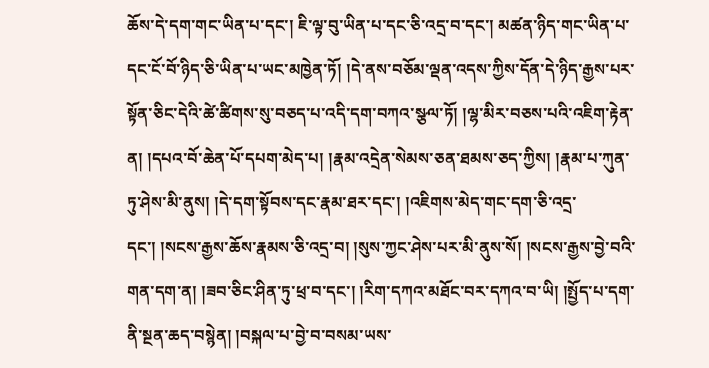ཆོས་དེ་དག་གང་ཡིན་པ་དང་། ཇི་ལྟ་བུ་ཡིན་པ་དང་ཅི་འདྲ་བ་དང་། མཚན་ཉིད་གང་ཡིན་པ་དང་ངོ་བོ་ཉིད་ཅི་ཡིན་པ་ཡང་མཁྱེན་ཏོ། །དེ་ནས་བཅོམ་ལྡན་འདས་ཀྱིས་དོན་དེ་ཉིད་རྒྱས་པར་སྟོན་ཅིང་དེའི་ཚེ་ཚིགས་སུ་བཅད་པ་འདི་དག་བཀའ་སྩལ་ཏོ། །ལྷ་མིར་བཅས་པའི་འཇིག་རྟེན་ན། །དཔའ་བོ་ཆེན་པོ་དཔག་མེད་པ། །རྣམ་འདྲེན་སེམས་ཅན་ཐམས་ཅད་ཀྱིས། །རྣམ་པ་ཀུན་ཏུ་ཤེས་མི་ནུས། །དེ་དག་སྟོབས་དང་རྣམ་ཐར་དང་། །འཇིགས་མེད་གང་དག་ཅི་འདྲ་དང་། །སངས་རྒྱས་ཆོས་རྣམས་ཅི་འདྲ་བ། །སུས་ཀྱང་ཤེས་པར་མི་ནུས་སོ། །སངས་རྒྱས་བྱེ་བའི་གན་དག་ན། །ཟབ་ཅིང་ཤིན་ཏུ་ཕྲ་བ་དང་། །རིག་དཀའ་མཐོང་བར་དཀའ་བ་ཡི། །སྤྱོད་པ་དག་ནི་སྔན་ཆད་བསྙེན། །བསྐལ་པ་བྱེ་བ་བསམ་ཡས་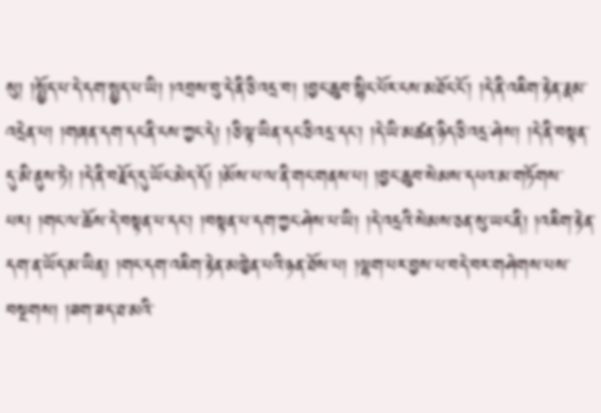སུ། །སྤྱོད་པ་དེ་དག་སྤྱད་པ་ཡི། །འབྲས་བུ་དེ་ནི་ཅི་འདྲ་བ། །བྱང་ཆུབ་སྙིང་པོར་ངས་མཐོང་ངོ་། །དེ་ནི་འཇིག་རྟེན་རྣམ་འདྲེན་པ། །གཞན་དག་དང་ནི་ངས་ཀྱང་དེ། །ཅི་ལྟ་ཡིན་དང་ཅི་འདྲ་དང་། །དེ་ཡི་མཚན་ཉིད་ཅི་འདྲ་ཤེས། །དེ་ནི་བསྟན་དུ་མི་ནུས་ཏེ། །དེ་ནི་བརྗོད་དུ་ཡོང་མེད་དོ། །མོས་པ་ལ་ནི་གང་གནས་པ། །བྱང་ཆུབ་སེམས་དཔའ་མ་གཏོགས་པར། །གང་ལ་ཆོས་དེ་བསྟན་པ་དང་། །བསྟན་པ་དག་ཀྱང་ཤེས་པ་ཡི། །དེ་འདྲའི་སེམས་ཅན་སུ་ཡང་ནི། །འཇིག་རྟེན་དག་ན་ཡོད་མ་ཡིན། །གང་དག་འཇིག་རྟེན་མཁྱེན་པའི་ཉན་ཐོས་པ། །ལྷག་པར་བྱས་པ་བདེ་བར་གཤེགས་པས་བསྔགས། །ཟག་ཟད་ཐ་མའི་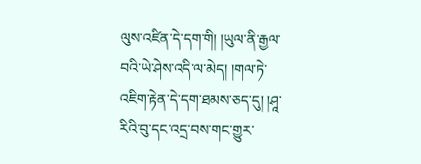ལུས་འཛིན་དེ་དག་གི། །ཡུལ་ནི་རྒྱལ་བའི་ཡེ་ཤེས་འདི་ལ་མེད། །གལ་ཏེ་འཇིག་རྟེན་དེ་དག་ཐམས་ཅད་དུ། །ཤཱ་རིའི་བུ་དང་འདྲ་བས་གང་གྱུར་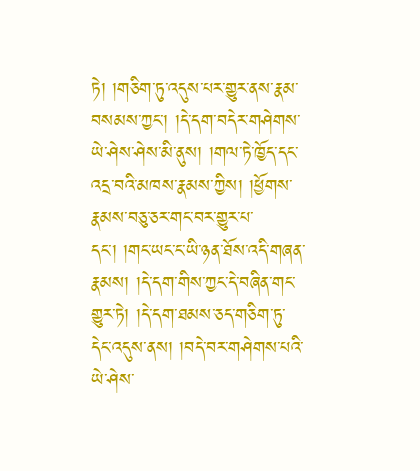ཏེ། །གཅིག་ཏུ་འདུས་པར་གྱུར་ནས་རྣམ་བསམས་ཀྱང་། །དེ་དག་བདེར་གཤེགས་ཡེ་ཤེས་ཤེས་མི་ནུས། །གལ་ཏེ་ཁྱོད་དང་འདྲ་བའི་མཁས་རྣམས་ཀྱིས། །ཕྱོགས་རྣམས་བཅུ་ཅར་གང་བར་གྱུར་པ་དང་། །གང་ཡང་ང་ཡི་ཉན་ཐོས་འདི་གཞན་རྣམས། །དེ་དག་གིས་ཀྱང་དེ་བཞིན་གང་གྱུར་ཏེ། །དེ་དག་ཐམས་ཅད་གཅིག་ཏུ་དེང་འདུས་ནས། །བདེ་བར་གཤེགས་པའི་ཡེ་ཤེས་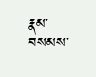རྣམ་བསམས་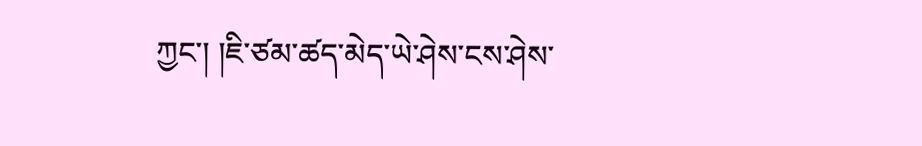ཀྱང་། །ཇི་ཙམ་ཚད་མེད་ཡེ་ཤེས་ངས་ཤེས་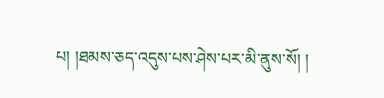པ། །ཐམས་ཅད་འདུས་པས་ཤེས་པར་མི་ནུས་སོ། །